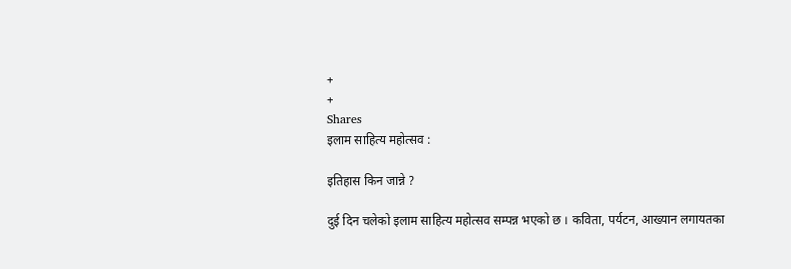+
+
Shares
इलाम साहित्य महोत्सव :

इतिहास किन जान्ने ?

दुई दिन चलेको इलाम साहित्य महोत्सव सम्पन्न भएको छ । कविता, पर्यटन, आख्यान लगायतका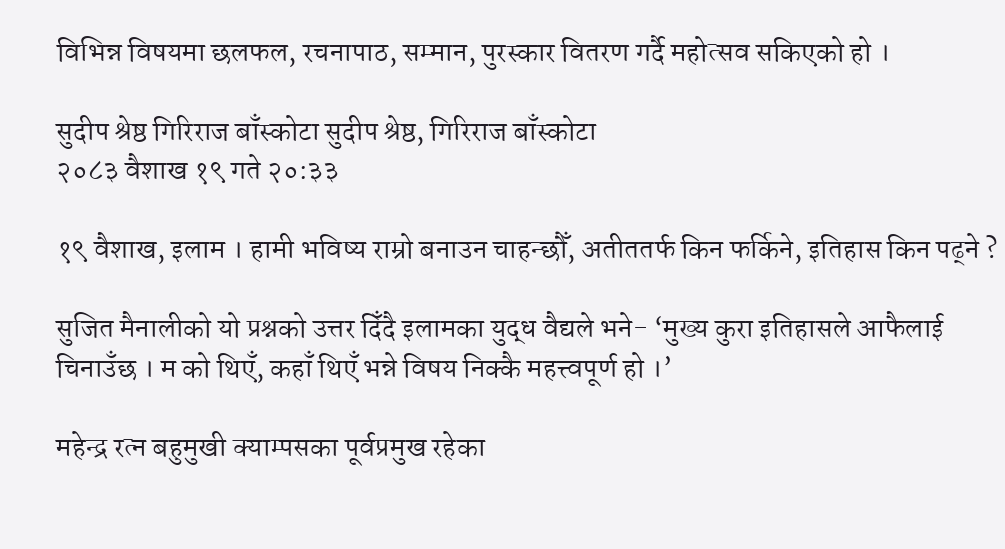विभिन्न विषयमा छलफल, रचनापाठ, सम्मान, पुरस्कार वितरण गर्दै महोत्सव सकिएको हो ।

सुदीप श्रेष्ठ गिरिराज बाँस्कोटा सुदीप श्रेष्ठ, गिरिराज बाँस्कोटा
२०८३ वैशाख १९ गते २०:३३

१९ वैशाख, इलाम । हामी भविष्य राम्रो बनाउन चाहन्छौँ, अतीततर्फ किन फर्किने, इतिहास किन पढ्ने ?

सुजित मैनालीको यो प्रश्नको उत्तर दिँदै इलामका युद्ध वैद्यले भने- ‘मुख्य कुरा इतिहासले आफैलाई चिनाउँछ । म को थिएँ, कहाँ थिएँ भन्ने विषय निक्कै महत्त्वपूर्ण हो ।’

महेन्द्र रत्न बहुमुखी क्याम्पसका पूर्वप्रमुख रहेका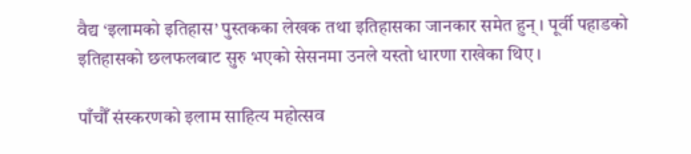वैद्य ‘इलामको इतिहास’ पुस्तकका लेखक तथा इतिहासका जानकार समेत हुन् । पूर्वी पहाडको इतिहासको छलफलबाट सुरु भएको सेसनमा उनले यस्तो धारणा राखेका थिए ।

पाँचौँ संस्करणको इलाम साहित्य महोत्सव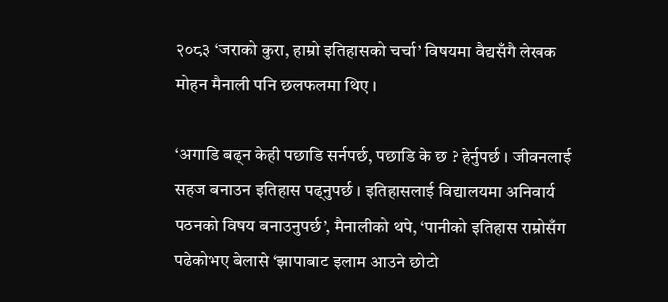२०८३ ‘जराको कुरा, हाम्रो इतिहासको चर्चा’ विषयमा वैद्यसँगै लेखक मोहन मैनाली पनि छलफलमा थिए ।

‘अगाडि बढ्न केही पछाडि सर्नपर्छ, पछाडि के छ ? हेर्नुपर्छ । जीवनलाई सहज बनाउन इतिहास पढ्नुपर्छ । इतिहासलाई विद्यालयमा अनिवार्य पठनको विषय बनाउनुपर्छ’, मैनालीको थपे, ‘पानीको इतिहास राम्रोसँग पढेकोभए बेलासे ‘झापाबाट इलाम आउने छोटो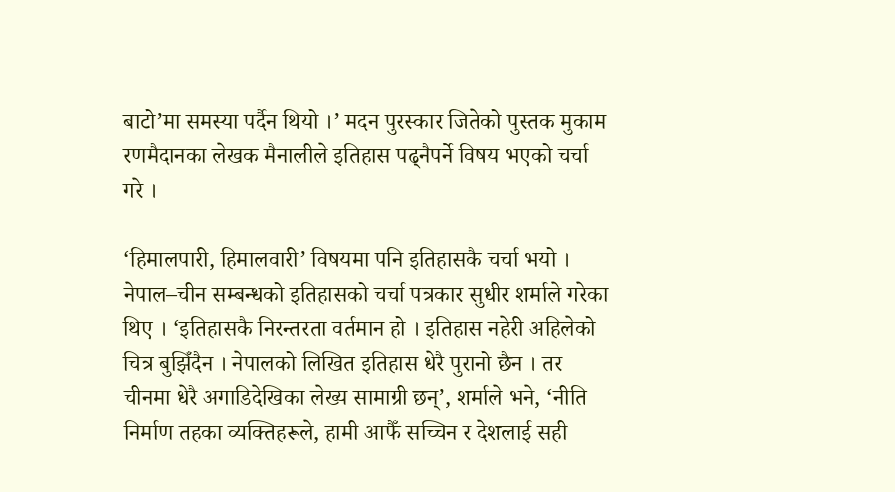बाटो’मा समस्या पर्दैन थियो ।’ मदन पुरस्कार जितेको पुस्तक मुकाम रणमैदानका लेखक मैनालीले इतिहास पढ्नैपर्ने विषय भएको चर्चा गरे ।

‘हिमालपारी, हिमालवारी’ विषयमा पनि इतिहासकै चर्चा भयो । नेपाल–चीन सम्बन्धको इतिहासको चर्चा पत्रकार सुधीर शर्माले गरेका थिए । ‘इतिहासकै निरन्तरता वर्तमान हो । इतिहास नहेरी अहिलेको चित्र बुझिँदैन । नेपालको लिखित इतिहास धेरै पुरानो छैन । तर चीनमा धेरै अगाडिदेखिका लेख्य सामाग्री छन्’, शर्माले भने, ‘नीति निर्माण तहका व्यक्तिहरूले, हामी आफैँ सच्चिन र देशलाई सही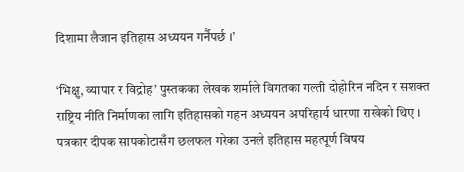दिशामा लैजान इतिहास अध्ययन गर्नैपर्छ ।’

‘भिक्षु, व्यापार र विद्रोह’ पुस्तकका लेखक शर्माले विगतका गल्ती दोहोरिन नदिन र सशक्त राष्ट्रिय नीति निर्माणका लागि इतिहासको गहन अध्ययन अपरिहार्य धारणा राखेको थिए । पत्रकार दीपक सापकोटासँग छलफल गरेका उनले इतिहास महत्पूर्ण विषय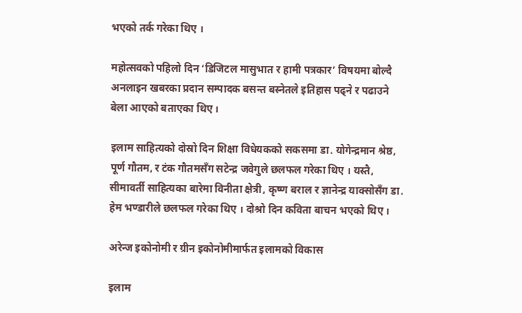भएको तर्क गरेका थिए ।

महोत्सवको पहिलो दिन ‘डिजिटल मासुभात र हामी पत्रकार’ विषयमा बोल्दै अनलाइन खबरका प्रदान सम्पादक बसन्त बस्नेतले इतिहास पढ्ने र पढाउने बेला आएको बताएका थिए ।

इलाम साहित्यको दोस्रो दिन शिक्षा विधेयकको सकसमा डा. योगेन्द्रमान श्रेष्ठ, पूर्ण गौतम, र टंक गौतमसँग सटेन्द्र जवेगुले छलफल गरेका थिए । यस्तै, सीमावर्ती साहित्यका बारेमा विनीता क्षेत्री, कृष्ण बराल र ज्ञानेन्द्र याक्सोसँग डा. हेम भण्डारीले छलफल गरेका थिए । दोश्रो दिन कविता बाचन भएको थिए ।

अरेन्ज इकोनोमी र ग्रीन इकोनोमीमार्फत इलामको विकास

इलाम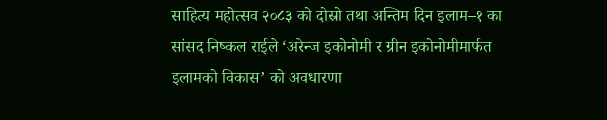साहित्य महोत्सव २०८३ को दोस्रो तथा अन्तिम दिन इलाम–१ का सांसद निष्कल राईले ‘अरेन्ज इकोनोमी र ग्रीन इकोनोमीमार्फत इलामको विकास’ को अवधारणा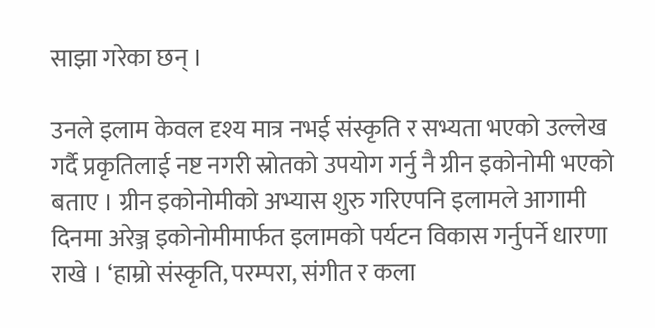साझा गरेका छन् ।

उनले इलाम केवल दृश्य मात्र नभई संस्कृति र सभ्यता भएको उल्लेख गर्दै प्रकृतिलाई नष्ट नगरी स्रोतको उपयोग गर्नु नै ग्रीन इकोनोमी भएको बताए । ग्रीन इकोनोमीको अभ्यास शुरु गरिएपनि इलामले आगामी दिनमा अरेञ्ज इकोनोमीमार्फत इलामको पर्यटन विकास गर्नुपर्ने धारणा राखे । ‘हाम्रो संस्कृति, परम्परा, संगीत र कला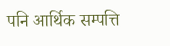पनि आर्थिक सम्पत्ति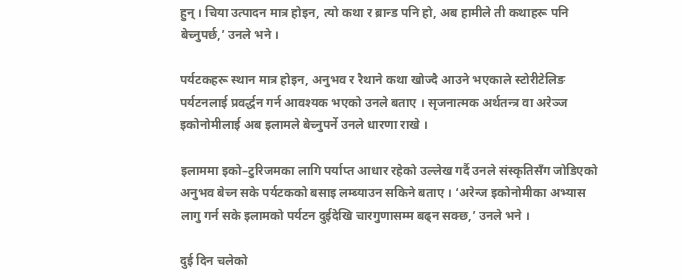हुन् । चिया उत्पादन मात्र होइन, त्यो कथा र ब्रान्ड पनि हो, अब हामीले ती कथाहरू पनि बेच्नुपर्छ,’ उनले भने ।

पर्यटकहरू स्थान मात्र होइन, अनुभव र रैथाने कथा खोज्दै आउने भएकाले स्टोरीटेलिङ पर्यटनलाई प्रवर्द्धन गर्न आवश्यक भएको उनले बताए । सृजनात्मक अर्थतन्त्र वा अरेञ्ज इकोनोमीलाई अब इलामले बेच्नुपर्ने उनले धारणा राखे ।

इलाममा इको–टुरिजमका लागि पर्याप्त आधार रहेको उल्लेख गर्दै उनले संस्कृतिसँग जोडिएको अनुभव बेच्न सके पर्यटकको बसाइ लम्ब्याउन सकिने बताए । ‘अरेन्ज इकोनोमीका अभ्यास लागु गर्न सके इलामको पर्यटन दुईदेखि चारगुणासम्म बढ्न सक्छ,’ उनले भने ।

दुई दिन चलेको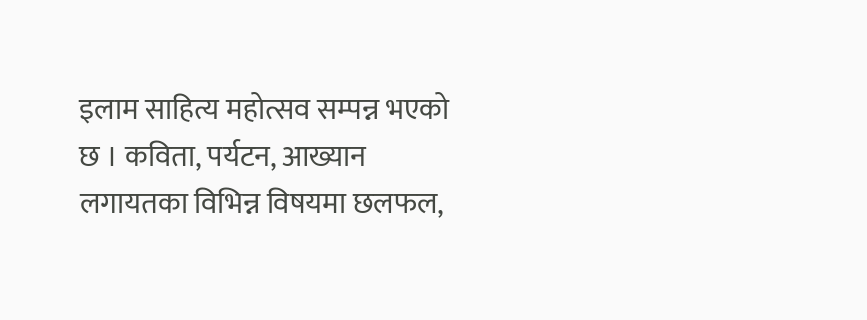इलाम साहित्य महोत्सव सम्पन्न भएको छ । कविता, पर्यटन, आख्यान लगायतका विभिन्न विषयमा छलफल,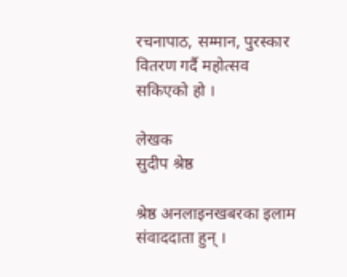रचनापाठ, सम्मान, पुरस्कार वितरण गर्दै महोत्सव सकिएको हो ।

लेखक
सुदीप श्रेष्ठ

श्रेष्ठ अनलाइनखबरका इलाम संवाददाता हुन् ।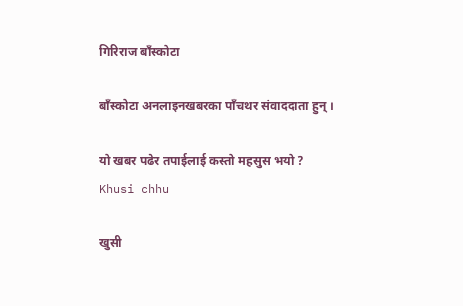गिरिराज बाँस्कोटा

बाँस्कोटा अनलाइनखबरका पाँचथर संवाददाता हुन् ।

यो खबर पढेर तपाईलाई कस्तो महसुस भयो ?
Khusi chhu

खुसी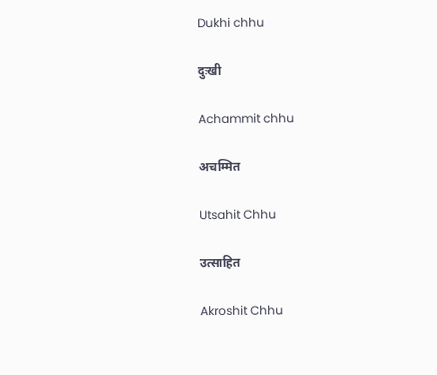Dukhi chhu

दुःखी

Achammit chhu

अचम्मित

Utsahit Chhu

उत्साहित

Akroshit Chhu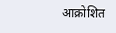आक्रोशित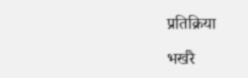प्रतिक्रिया

भर्खरै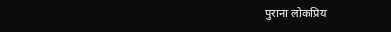पुराना लोकप्रिय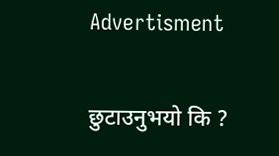Advertisment

छुटाउनुभयो कि ?